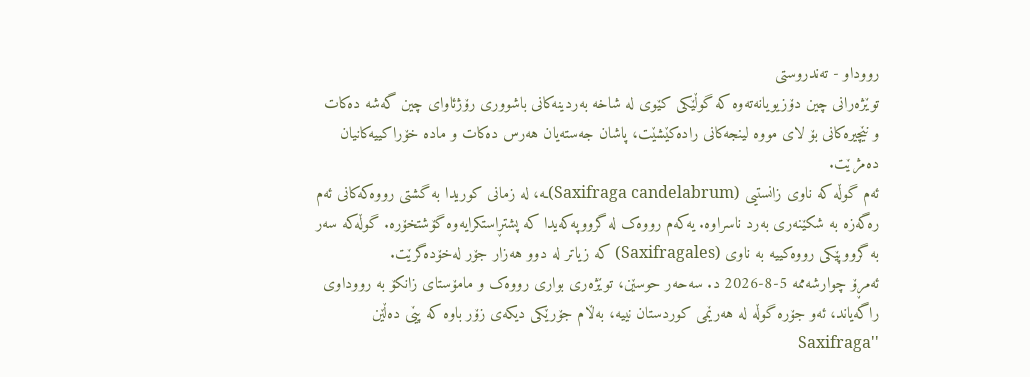رووداو - تەندروستی
توێژەرانی چین دۆزیویانەتەوە کە گوڵێکی کێوی لە شاخە بەردینەکانی باشووری رۆژئاوای چین گەشە دەکات و نێچیرەکانی بۆ لای مووە لینجەکانی رادەکێشێت، پاشان جەستەیان هەرس دەکات و مادە خۆراکییەکانیان دەمژێت.
ئەم گوڵە کە ناوی زانستیی (Saxifraga candelabrum)ـە، لە زمانی کوریدا بە گشتی رووەکەکانی ئەم رەگەزە بە شکێنەری بەرد ناسراوە. یەکەم رووەک لە گرووپەکەیدا کە پشتڕاستکرایەوە گۆشتخۆرە. گوڵەکە سەر بە گرووپێکی رووەکییە بە ناوی (Saxifragales) کە زیاتر لە دوو هەزار جۆر لەخۆدەگرێت.
ئەمڕۆ چوارشەممە 5-8-2026 د. سەحەر حوسێن، توێژەری بواری رووەک و مامۆستای زانکۆ بە رووداوی راگەیاند، ئەو جۆرە گوڵە لە هەرێمی کوردستان نییە، بەڵام جۆرێکی دیکەی زۆر باوە کە پێی دەڵێن ''Saxifraga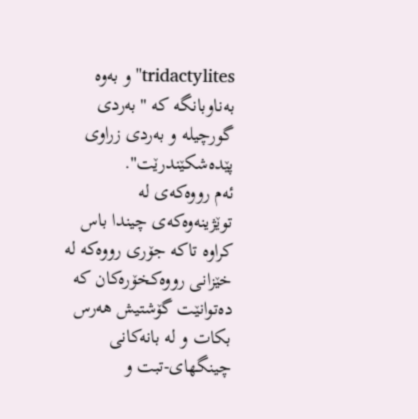tridactylites'' و بەوە بەناوبانگە کە ''بەردی گورچیلە و بەردی زراوی پێدەشکێندرێت''.
ئەم رووەکەی لە توێژینەوەکەی چیندا باس کراوە تاکە جۆری رووەکە لە خێزانی رووەکخۆرەکان کە دەتوانێت گۆشتیش هەرس بکات و لە بانەکانی چینگهای-تبت و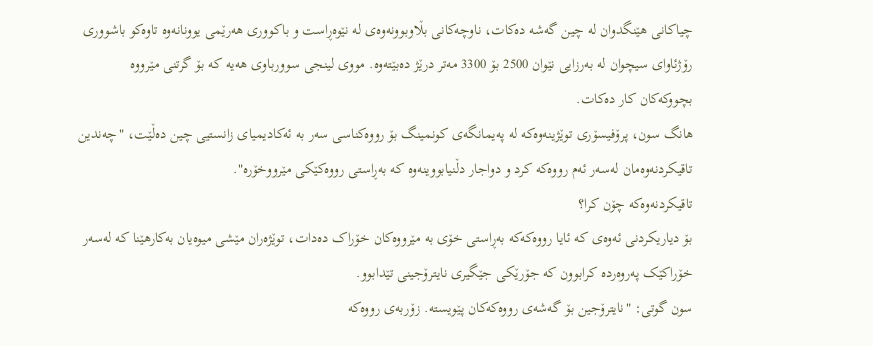چیاکانی هێنگدوان لە چین گەشە دەکات، ناوچەکانی بڵاوبوونەوەی لە نێوەڕاست و باکووری هەرێمی یوونانەوە تاوەکو باشووری رۆژئاوای سیچوان لە بەرزایی نێوان 2500 بۆ 3300 مەتر درێژ دەبێتەوە. مووی لینجی سوورباوی هەیە کە بۆ گرتنی مێرووە بچووکەکان کار دەکات.
هانگ سون، پرۆفیسۆری توێژینەوەکە لە پەیمانگەی کونمینگ بۆ رووەکناسی سەر بە ئەکادیمیای زانستیی چین دەڵێت، "چەندین تاقیکردنەوەمان لەسەر ئەم رووەکە کرد و دواجار دڵنیابووینەوە کە بەڕاستی رووەکێکی مێرووخۆرە".
تاقیکردنەوەکە چۆن کرا؟
بۆ دیاریکردنی ئەوەی کە ئایا رووەکەکە بەڕاستی خۆی بە مێرووەکان خۆراک دەدات، توێژەران مێشی میوەیان بەکارهێنا کە لەسەر خۆراکێک پەروەردە کرابوون کە جۆرێکی جێگیری نایترۆجینی تێدابوو.
سون گوتی: "نایترۆجین بۆ گەشەی رووەکەکان پێویستە. زۆربەی رووەکە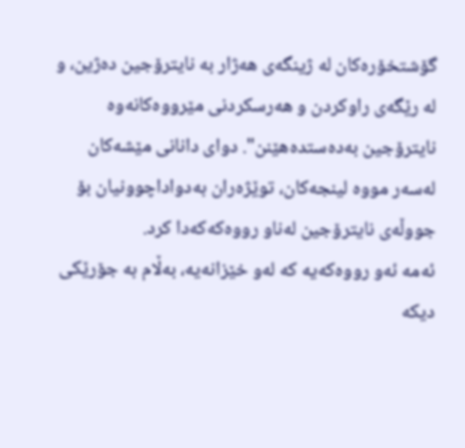گۆشتخۆرەکان لە ژینگەی هەژار بە نایترۆجین دەژین، و لە رێگەی راوکردن و هەرسکردنی مێرووەکانەوە نایترۆجین بەدەستدەهێنن". دوای دانانی مێشەکان لەسەر مووە لینجەکان، توێژەران بەدواداچوونیان بۆ جووڵەی نایترۆجین لەناو رووەکەکەدا کرد.
ئەمە ئەو رووەکەیە کە لەو خێزانەیە، بەڵام بە جۆرێکی دیکە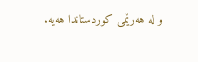و لە هەرێمی کوردستاندا هەیە.